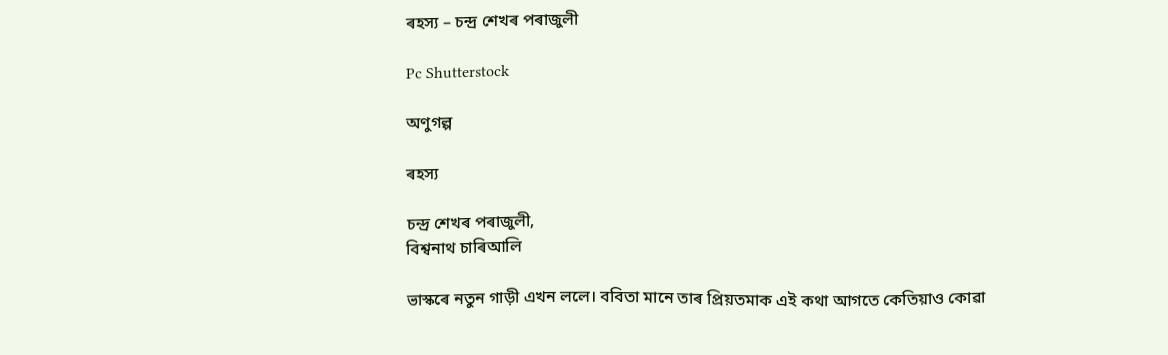ৰহস্য – চন্দ্ৰ শেখৰ পৰাজুলী

Pc Shutterstock

অণুগল্প

ৰহস্য

চন্দ্ৰ শেখৰ পৰাজুলী,
বিশ্বনাথ চাৰিআলি

ভাস্কৰে নতুন গাড়ী এখন ললে। ববিতা মানে তাৰ প্ৰিয়তমাক এই কথা আগতে কেতিয়াও কোৱা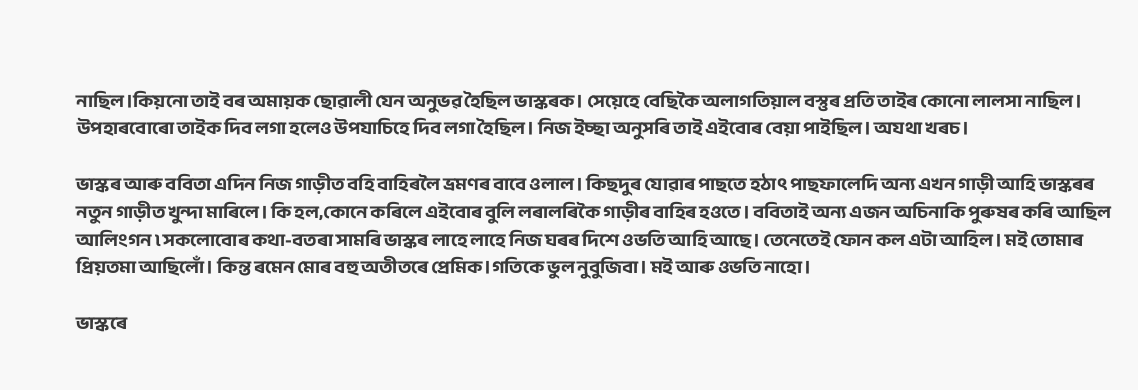নাছিল।কিয়নো তাই বৰ অমায়ক ছোৱালী যেন অনুভৱ হৈছিল ভাস্কৰক। সেয়েহে বেছিকৈ অলাগতিয়াল বস্তুৰ প্ৰতি তাইৰ কোনো লালসা নাছিল। উপহাৰবোৰো তাইক দিব লগা হলেও উপযাচিহে দিব লগা হৈছিল। নিজ ইচ্ছা অনুসৰি তাই এইবোৰ বেয়া পাইছিল। অযথা খৰচ।

ভাস্কৰ আৰু ববিতা এদিন নিজ গাড়ীত বহি বাহিৰলৈ ভ্ৰমণৰ বাবে ওলাল। কিছদুৰ যোৱাৰ পাছতে হঠাৎ পাছফালেদি অন্য এখন গাড়ী আহি ভাস্কৰৰ নতুন গাড়ীত খুন্দা মাৰিলে। কি হল,কোনে কৰিলে এইবোৰ বুলি লৰালৰিকৈ গাড়ীৰ বাহিৰ হওতে। ববিতাই অন্য এজন অচিনাকি পুৰুষৰ কৰি আছিল আলিংগন ৷ সকলোবোৰ কথা-বতৰা সামৰি ভাস্কৰ লাহে লাহে নিজ ঘৰৰ দিশে ওভতি আহি আছে। তেনেতেই ফোন কল এটা আহিল। মই তোমাৰ প্ৰিয়তমা আছিলোঁ। কিন্ত ৰমেন মোৰ বহু অতীতৰে প্ৰেমিক।গতিকে ভুল নুবুজিবা। মই আৰু ওভতি নাহো।

ভাস্কৰে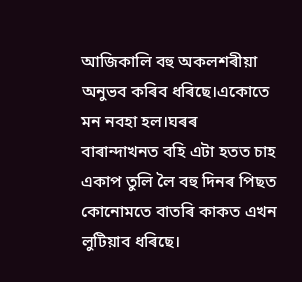আজিকালি বহু অকলশৰীয়া অনুভব কৰিব ধৰিছে।একোতে মন নবহা হল।ঘৰৰ বাৰান্দাখনত বহি এটা হতত চাহ একাপ তুলি লৈ বহু দিনৰ পিছত কোনোমতে বাতৰি কাকত এখন লুটিয়াব ধৰিছে।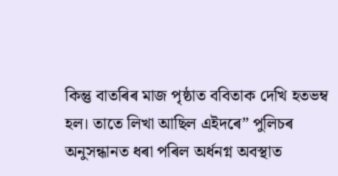কিন্তু বাতৰিৰ মাজ পৃষ্ঠাত ববিতাক দেখি হতভম্ব হল। তাতে লিখা আছিল এইদৰে” পুলিচৰ অনুসন্ধানত ধৰা পৰিল অৰ্ধনগ্ন অবস্থাত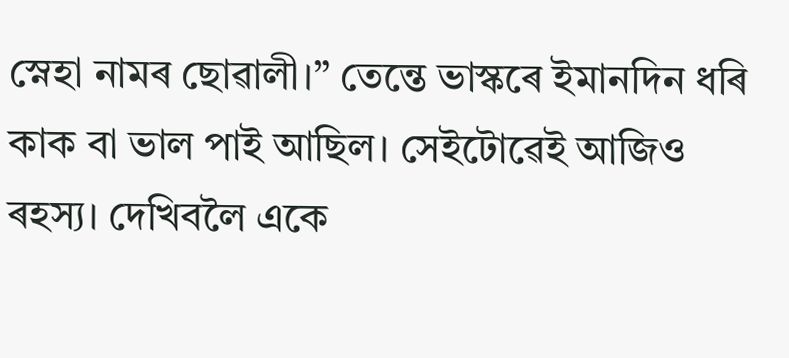স্নেহা নামৰ ছোৱালী।” তেন্তে ভাস্কৰে ইমানদিন ধৰি কাক বা ভাল পাই আছিল। সেইটোৱেই আজিও ৰহস্য। দেখিবলৈ একে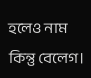হলেও নাম কিন্তু বেলেগ।